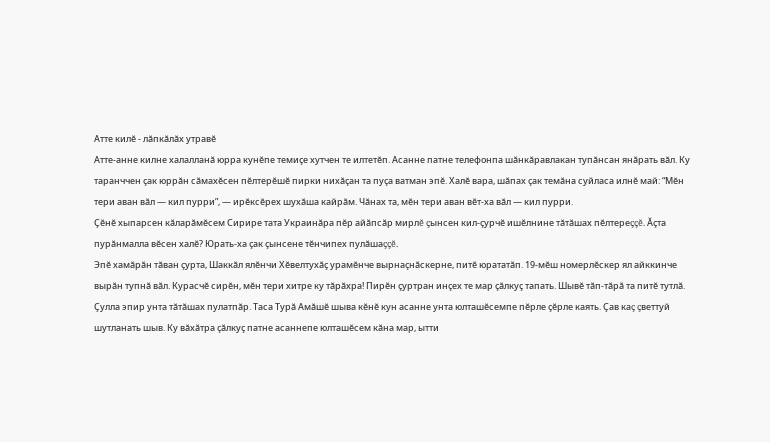Атте килĕ - лăпкăлăх утравĕ
Атте-анне килне халалланă юрра кунĕпе темиçе хутчен те илтетĕп. Асанне патне телефонпа шăнкăравлакан тупăнсан янăрать вăл. Ку таранччен çак юррăн сăмахĕсен пĕлтерĕшĕ пирки нихăçан та пуçа ватман эпĕ. Халĕ вара, шăпах çак темăна суйласа илнĕ май: “Мĕн тери аван вăл — кил пурри”, — ирĕксĕрех шухăша кайрăм. Чăнах та, мĕн тери аван вĕт-ха вăл — кил пурри.
Çĕнĕ хыпарсен кăларăмĕсем Сирире тата Украинăра пĕр айăпсăр мирлĕ çынсен кил-çурчĕ ишĕлнине тăтăшах пĕлтереççĕ. Ăçта пурăнмалла вĕсен халĕ? Юрать-ха çак çынсене тĕнчипех пулăшаççĕ.
Эпĕ хамăрăн тăван çурта, Шаккăл ялĕнчи Хĕвелтухăç урамĕнче вырнаçнăскерне, питĕ юрататăп. 19-мĕш номерлĕскер ял айккинче вырăн тупнă вăл. Курасчĕ сирĕн, мĕн тери хитре ку тăрăхра! Пирĕн çуртран инçех те мар çăлкуç тапать. Шывĕ тăп-тăрă та питĕ тутлă. Çулла эпир унта тăтăшах пулатпăр. Таса Турă Амăшĕ шыва кĕнĕ кун асанне унта юлташĕсемпе пĕрле çĕрле каять. Çав каç çветтуй шутланать шыв. Ку вăхăтра çăлкуç патне асаннепе юлташĕсем кăна мар, ытти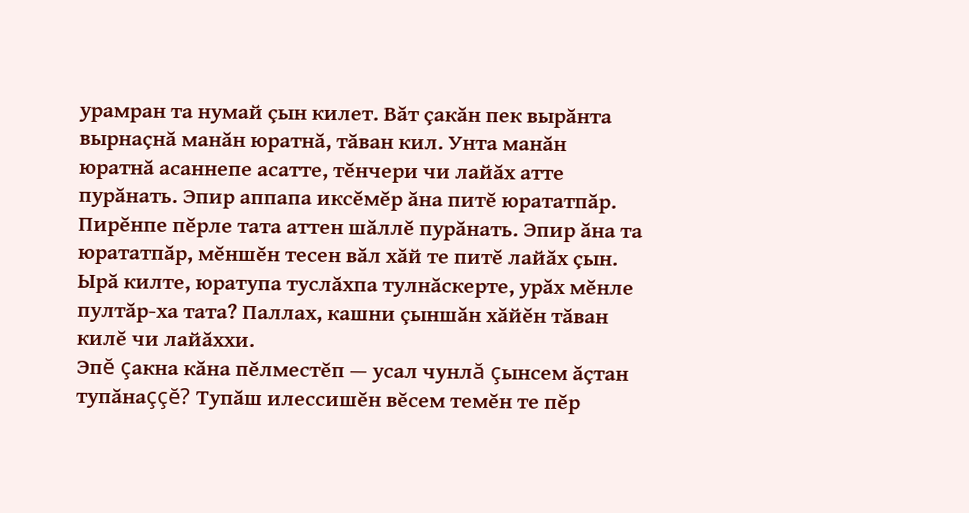урамран та нумай çын килет. Вăт çакăн пек вырăнта вырнаçнă манăн юратнă, тăван кил. Унта манăн юратнă асаннепе асатте, тĕнчери чи лайăх атте пурăнать. Эпир аппапа иксĕмĕр ăна питĕ юрататпăр. Пирĕнпе пĕрле тата аттен шăллĕ пурăнать. Эпир ăна та юрататпăр, мĕншĕн тесен вăл хăй те питĕ лайăх çын. Ырă килте, юратупа туслăхпа тулнăскерте, урăх мĕнле пултăр-ха тата? Паллах, кашни çыншăн хăйĕн тăван килĕ чи лайăххи.
Эпĕ çакна кăна пĕлместĕп — усал чунлă çынсем ăçтан тупăнаççĕ? Тупăш илессишĕн вĕсем темĕн те пĕр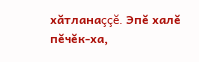хăтланаççĕ. Эпĕ халĕ пĕчĕк-ха,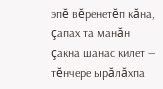эпĕ вĕренетĕп кăна, çапах та манăн çакна шанас килет — тĕнчере ырăлăхпа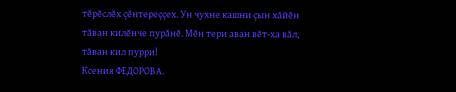тĕрĕслĕх çĕнтереççех. Ун чухне кашни çын хăйĕн тăван килĕнче пурăнĕ. Мĕн тери аван вĕт-ха вăл, тăван кил пурри!
Ксения ФЕДОРОВА.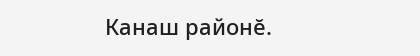Канаш районĕ.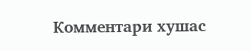Комментари хушас